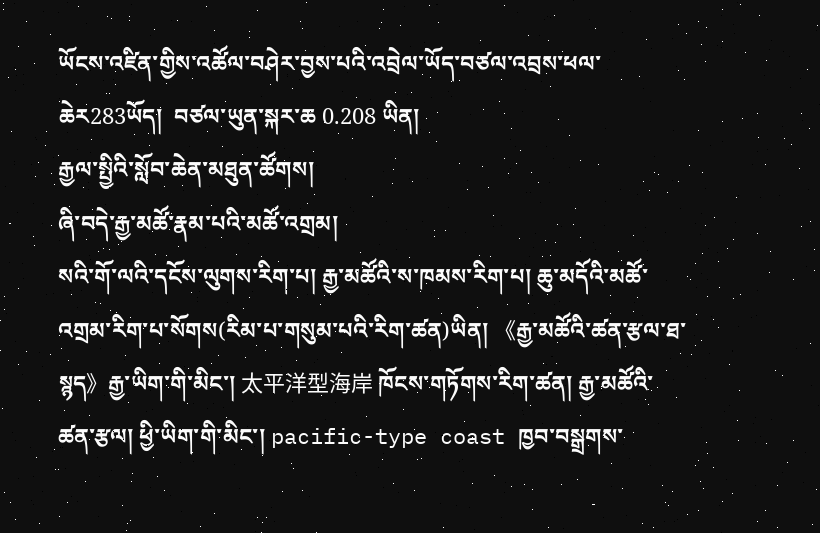ཡོངས་འཛིན་གྱིས་འཚོལ་བཤེར་བྱས་པའི་འབྲེལ་ཡོད་བཙལ་འབྲས་ཕལ་ཆེར283ཡོད།  བཙལ་ཡུན་སྐར་ཆ 0.208 ཡིན།
རྒྱལ་སྤྱིའི་སློབ་ཆེན་མཐུན་ཚོགས།
ཞི་བདེ་རྒྱ་མཚོ་རྣམ་པའི་མཚོ་འགྲམ།
སའི་གོ་ལའི་དངོས་ལུགས་རིག་པ། རྒྱ་མཚོའི་ས་ཁམས་རིག་པ། ཆུ་མདོའི་མཚོ་འགྲམ་རིག་པ་སོགས(རིམ་པ་གསུམ་པའི་རིག་ཚན)ཡིན། 《རྒྱ་མཚོའི་ཚན་རྩལ་ཐ་སྙད》རྒྱ་ཡིག་གི་མིང་། 太平洋型海岸 ཁོངས་གཏོགས་རིག་ཚན། རྒྱ་མཚོའི་ཚན་རྩལ། ཕྱི་ཡིག་གི་མིང་། pacific-type coast ཁྱབ་བསྒྲགས་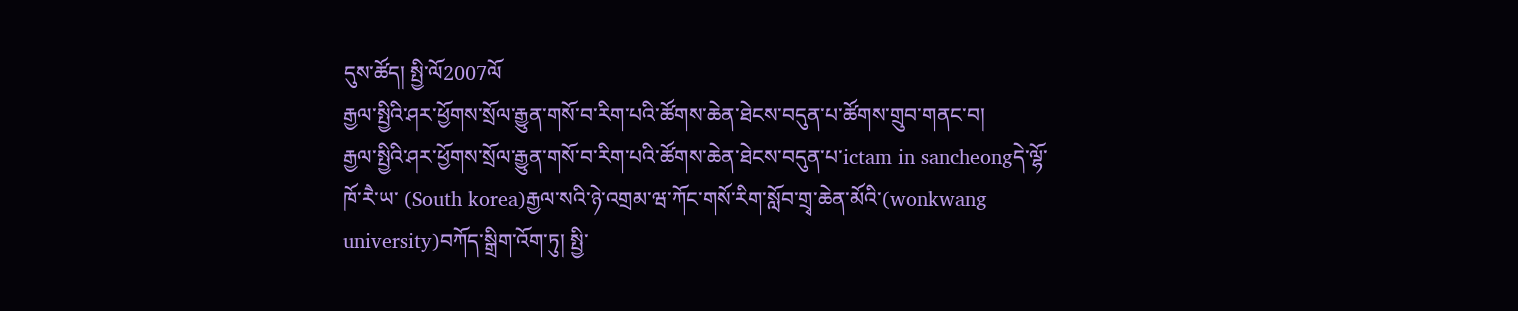དུས་ཚོད། སྤྱི་ལོ2007ལོ
རྒྱལ་སྤྱིའི་ཤར་ཕྱོགས་སྲོལ་རྒྱུན་གསོ་བ་རིག་པའི་ཚོགས་ཆེན་ཐེངས་བདུན་པ་ཚོགས་གྲུབ་གནང་བ།
རྒྱལ་སྤྱིའི་ཤར་ཕྱོགས་སྲོལ་རྒྱུན་གསོ་བ་རིག་པའི་ཚོགས་ཆེན་ཐེངས་བདུན་པ་ictam in sancheongདེ་ལྷོ་ཁོ་རཻ་ཡ་ (South korea)རྒྱལ་སའི་ཉེ་འགྲམ་ཝ་ཀོང་གསོ་རིག་སློབ་གྲྭ་ཆེན་མོའི་(wonkwang university)བཀོད་སྒྲིག་འོག་ཏུ། སྤྱི་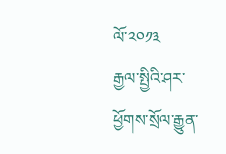ལོ་༢༠༡༣
རྒྱལ་སྤྱིའི་ཤར་ཕྱོགས་སྲོལ་རྒྱུན་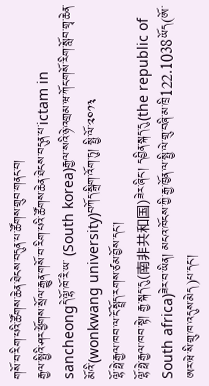གསོ་བ་རིག་པའི་ཚོགས་ཆེན་ཐེངས་བདུན་པ་ཚོགས་གྲུབ་གནང་བ།
རྒྱལ་སྤྱིའི་ཤར་ཕྱོགས་སྲོལ་རྒྱུན་གསོ་བ་རིག་པའི་ཚོགས་ཆེན་ཐེངས་བདུན་པ་ictam in sancheongདེ་ལྷོ་ཁོ་རཻ་ཡ་ (South korea)རྒྱལ་སའི་ཉེ་འགྲམ་ཝ་ཀོང་གསོ་རིག་སློབ་གྲྭ་ཆེན་མོའི་(wonkwang university)བཀོད་སྒྲིག་འོག་ཏུ། སྤྱི་ལོ་༢༠༡༣
ལྷོ་ཧྥེ་རྒྱལ་ཁབ་ལ་ངོ་སྤྲོད་རགས་ཙམ་བྱོས་དང་།
ལྷོ་ཧྥེ་རྒྱལ་ཁབ་སྟེ། རྒྱ་སྐད་དུ(南非共和国)ཟེར་ཞིང་། དབྱིན་སྐད་དུ(the republic of South africa)ཟེར་བ་ཡིན། མངའ་ཁོངས་ཀྱི་རྒྱ་ཁྱོན་ལ་སྤྱི་ལེ་གྲུ་བཞི་མ་ཁྲི122.1038ཡོད(ཨོ་ཨར་ཝེ་སི་གྲུ་ཁ་འདུས་མེད)པ་དང་།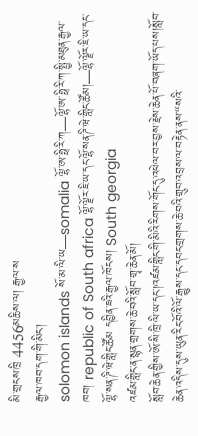མི་གྲངས་ཁྲི 4456མཆིས་ལ། རྒྱལ་ས
རྒྱལ་ཁབ་དག་གི་མིང་།
solomon islands སོ་མ་ལི་ཡ—somalia ལྷོ་ཨ་ཧྥི་རི་ཀ—ལྷོ་ཨ་ཧྥི་རི་ཀ་སྤྱི་མཐུན་རྒྱལ་ཁབ། republic of South africa ལྷོ་ལྗོར་ཇི་ཡ་དང་ལྷོ་སན་ཌི་ཝེ་གླིང་ཚོམ།—ལྷོ་ལྗོར་ཇི་ཡ་དང་ལྷོ་སན་ཌི་ཝེ་གླིང་ཚོམ དབྱིན་ཇའི་རྒྱལ་ཁོངས། South georgia
འཛམ་གླིང་ན་སྙན་གྲགས་ཆེ་བའི་སློབ་གྲྭ་ཆེན་མོ།
སློབ་ཆེན་གྱིས་ཨོ་སི་ཁྲི་ལི་ཡ་དང་།འཛམ་གླིང་གི་མིའི་རིགས་གོང་དུ་འཕེལ་བར་བྱས་རྗེས་ཆེན་པོ་བཞག་ཡོད་པས།སློབ་ཆེན་འདིས་དུས་ཡུན་རིང་བོའི་ལོ་རྒྱུས་དང་དབང་གྲགས་ཆེ་བའི་གྲུབ་འབྲས་ལ་བརྟེན་ནས་“སའི་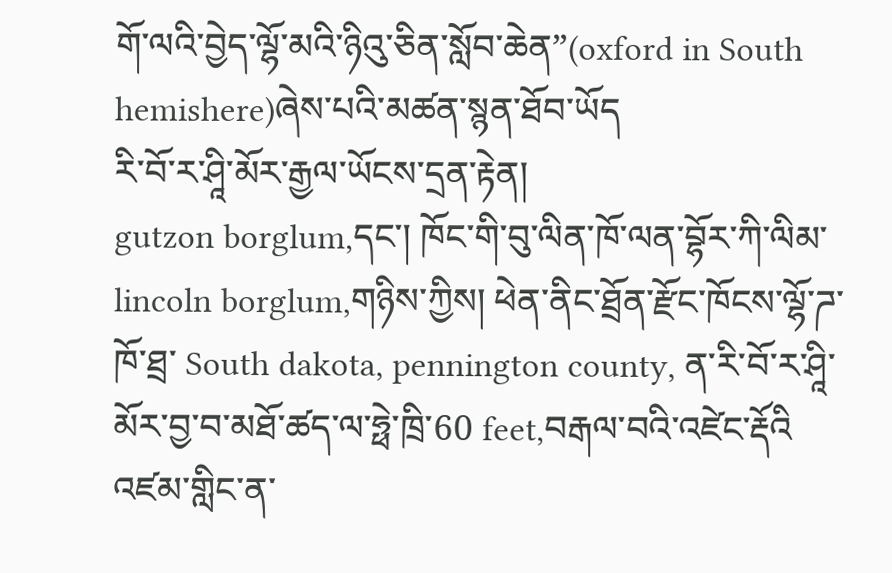གོ་ལའི་བྱེད་ལྷོ་མའི་ཉིའུ་ཅིན་སློབ་ཆེན”(oxford in South hemishere)ཞེས་པའི་མཚན་སྙན་ཐོབ་ཡོད
རི་བོ་ར་ཤཱི་མོར་རྒྱལ་ཡོངས་དྲན་རྟེན།
gutzon borglum,དང་། ཁོང་གི་བུ་ལིན་ཁོ་ལན་བྷོར་ཀི་ལིམ་lincoln borglum,གཉིས་ཀྱིས། ཕེན་ནིང་ཐྲོན་རྫོང་ཁོངས་ལྷོ་ཌ་ཁོ་ཐྲ་ South dakota, pennington county, ན་རི་བོ་ར་ཤཱི་མོར་བྱ་བ་མཐོ་ཚད་ལ་ཧྥེ་ཁྲི་60 feet,བརྒལ་བའི་འཛེང་རྡོའི
འཛམ་གླིང་ན་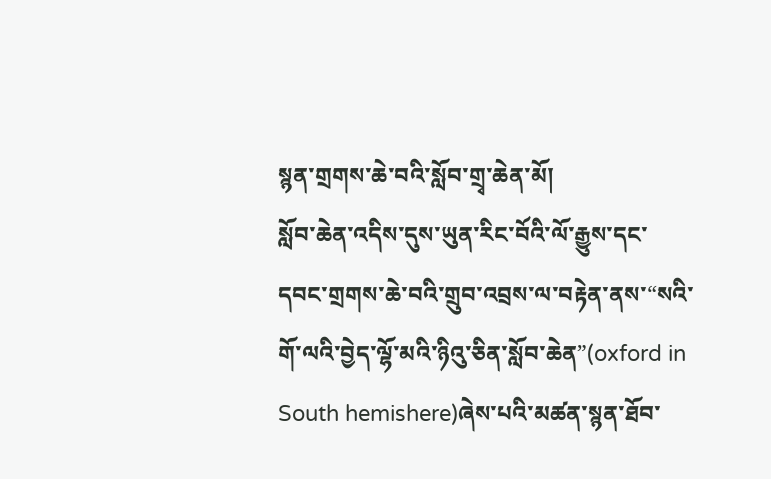སྙན་གྲགས་ཆེ་བའི་སློབ་གྲྭ་ཆེན་མོ།
སློབ་ཆེན་འདིས་དུས་ཡུན་རིང་བོའི་ལོ་རྒྱུས་དང་དབང་གྲགས་ཆེ་བའི་གྲུབ་འབྲས་ལ་བརྟེན་ནས་“སའི་གོ་ལའི་བྱེད་ལྷོ་མའི་ཉིའུ་ཅིན་སློབ་ཆེན”(oxford in South hemishere)ཞེས་པའི་མཚན་སྙན་ཐོབ་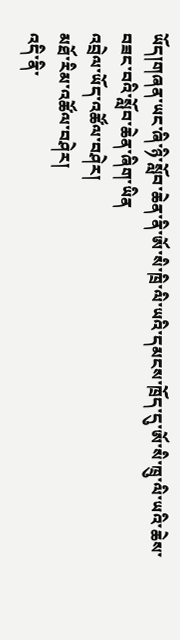ཡོད།གཞན་ཡང་ཞི་ཉི་སློབ་ཆེན་ནི་ཨོ་སི་ཁྲི་ལི་ཡའི་དམངས་ཁྲོད་དུ་ཨོ་སི་ཁྲུ་ལི་ཡའི་ཆེས་བཟང་བའི་སློབ་ཆེན་ཞིག་ཡིན
འབྲེལ་ཡོད་འཚོལ་བཤེར།
མཐོ་རིམ་འཚོལ་བཤེར།
འདི་ནི་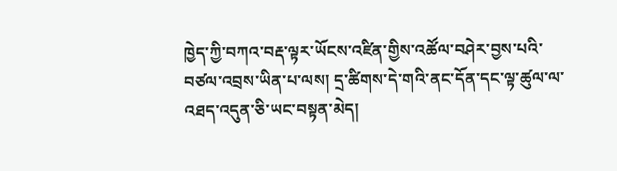ཁྱེད་ཀྱི་བཀའ་བརྡ་ལྟར་ཡོངས་འཛིན་གྱིས་འཚོལ་བཤེར་བྱས་པའི་བཙལ་འབྲས་ཡིན་པ་ལས། དྲ་ཚིགས་དེ་གའི་ནང་དོན་དང་ལྟ་ཚུལ་ལ་འཐད་འདུན་ཅི་ཡང་བསྟན་མེད།